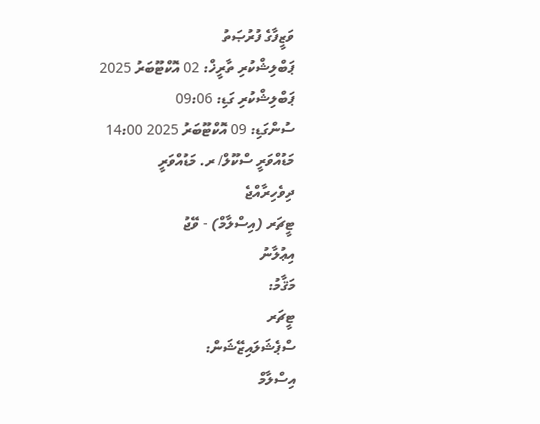ވަޒީފާގެ ފުރުޞަތު
ޕަބްލިޝްކުރި ތާރީޚް: 02 އޮކްޓޫބަރު 2025
ޕަބްލިޝްކުރި ގަޑި: 09:06
ސުންގަޑި: 09 އޮކްޓޫބަރު 2025 14:00
މަޑުއްވަރީ ސްކޫލް/ ރ. މަޑުއްވަރީ
ދިވެހިރާއްޖެ
ޓީޗަރ (އިސްލާމް) - ވޭޖު
އިޢުލާނު
މަޤާމު:
ޓީޗަރ
ސްޕެޝަލައިޒޭޝަން:
އިސްލާމް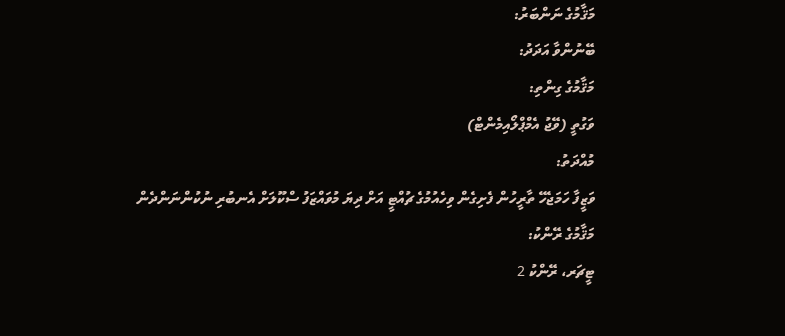މަޤާމުގެ ނަންބަރު:
ބޭނުންވާ އަދަދު:
މަޤާމުގެ ގިންތި:
ވަގުތީ (ވޭޖު އެމްޕްލޯއިމެންޓް)
މުއްދަތު:
ވަޒީފާ ހަމަޖެހޭ ތާރީހުން ފެށިގެން ވިހެއުމުގެ ޗުއްޓީ އަށް ދިޔަ މުވައްޒަފު ސްކޫލަށް އެނބުރި ނުކުންނަންދެން
މަޤާމުގެ ރޭންކު:
ޓީޗަރ، ރޭންކު 2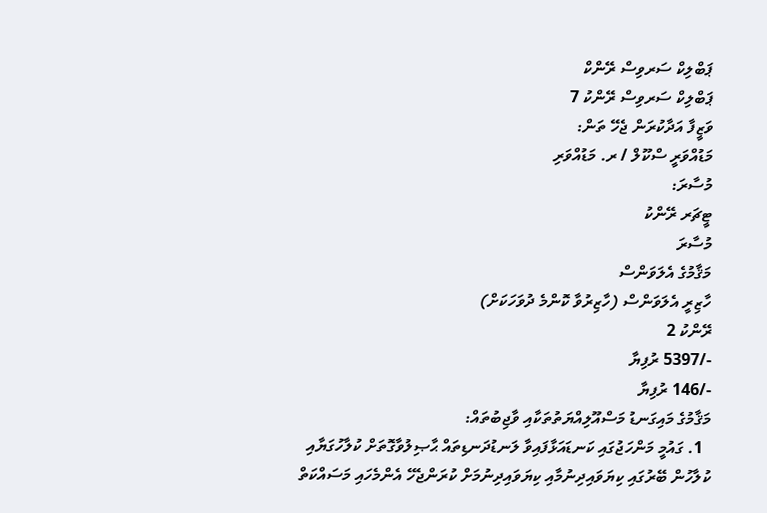ޕަބްލިކް ސަރވިސް ރޭންކް
ޕަބްލިކް ސަރވިސް ރޭންކު 7
ވަޒީފާ އަދާކުރަން ޖެހޭ ތަން:
މަޑުއްވަރީ ސްކޫލް / ރ. މަޑުއްވަރި
މުސާރަ:
ޓީޗަރ ރޭންކު
މުސާރަ
މަޤާމުގެ އެލަވަންސް
ހާޒިރީ އެލަވަންސް (ހާޒިރުވާ ކޮންމެ ދުވަހަކަށް)
ރޭންކު 2
-/5397 ރުފިޔާ
-/146 ރުފިޔާ
މަޤާމުގެ މައިގަނޑު މަސްއޫލިއްޔަތުތަކާއި ވާޖިބުތައް:
  1. ގައުމީ މަންހަޖުގައި ކަނޑައަޅާފައިވާ ލަނޑުދަނޑިތައް ޙާޞިލުވާގޮތަށް ކުލާހުގަޔާއި ކުލާހުން ބޭރުގައި ކިޔަވައިދިނުމާއި ކިޔަވައިދިނުމަށް ކުރަންޖެހޭ އެންމެހައި މަސައްކަތް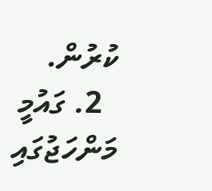ކުރުން.
  2. ގައުމީ މަންހަޖުގައި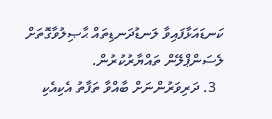ކަނޑައަޅާފައިވާ ލަނޑުދަނޑިތައް ޙާޞިލުވާގޮތަށް ލެސަންޕްލޭން ތައްޔާރުކުރުން.
  3. ދަރިވަރުންނަށް ބާއްވާ ތަފާތު އެކިއެކި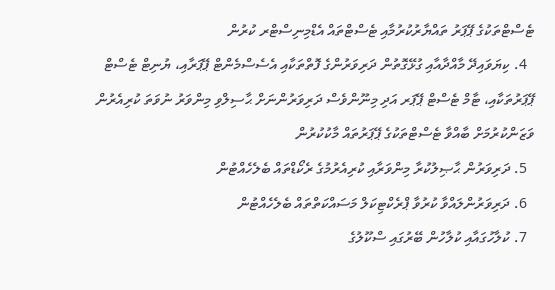ޓެސްޓްތަކުގެ ޕޭޕަރު ތައްޔާރުކުރުމާއި ޓެސްޓްތައް އެޑްމިނިސްޓްރ ކުރުން
  4. ކިޔަވައިދޭ މާއްދާއާއި ގުޅޭގޮތުން ދަރިވަރުންގެ ފޮތްތަކާއި އެސެސްމެންޓް ޕޭޕަރާއި، ޔުނިޓް ޓެސްޓް ޕޭޕަރުތަކާއި، ޓާމް ޓެސްޓް ޕޭޕަރ އަދި މިނޫންވެސް ދަރިވަރުންނަށް ޙާސިލްވި މިންވަރު ނުވަތަ ކުރިއެރުން ވަޒަންކުރުމަށް ބާއްވާ ޓެސްޓްތަކުގެ ޕޭޕަރުތައް މާކުކުރުން
  5. ދަރިވަރުން ޙާޞިލުކުރާ މިންވަރާއި ކުރިއެރުމުގެ ރެކޯޑްތައް ބެލެހެއްޓުން
  6. ދަރިވަރުންލައްވާ ކުރުވާ ޕްރެކްޓިކަލް މަސައްކަތްތައް ބެލެހެއްޓުން
  7. ކުލާހުގައާއި ކުލާހުން ބޭރުގައި ސްކޫލުގެ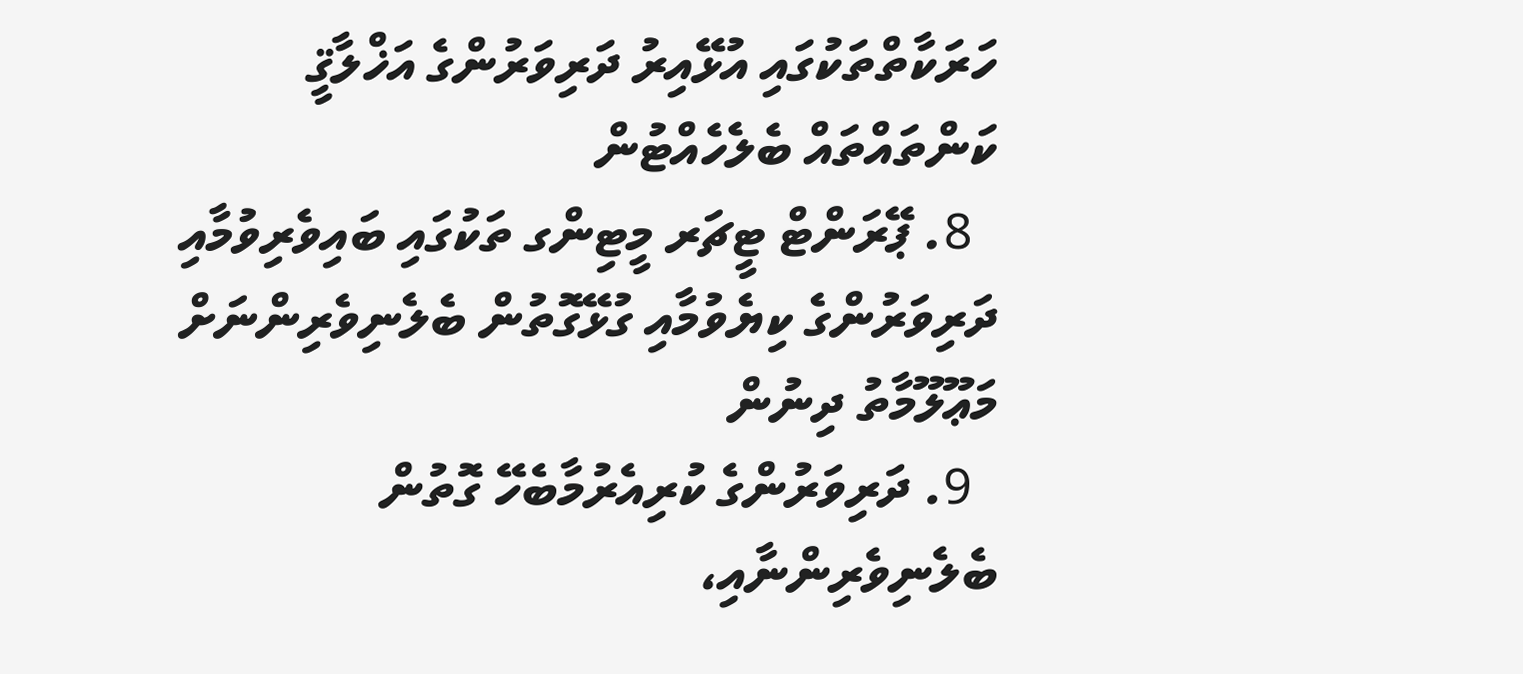ހަރަކާތްތަކުގައި އުޅޭއިރު ދަރިވަރުންގެ އަޚްލާޤީ ކަންތައްތައް ބެލެހެއްޓުން
  8. ޕޭރަންޓް ޓީޗަރ މީޓިންގ ތަކުގައި ބައިވެރިވުމާއި ދަރިވަރުންގެ ކިޔެވުމާއި ގުޅޭގޮތުން ބެލެނިވެރިންނަށް މަޢޫލޫމާތު ދިނުން
  9. ދަރިވަރުންގެ ކުރިއެރުމާބެހޭ ގޮތުން ބެލެނިވެރިންނާއި،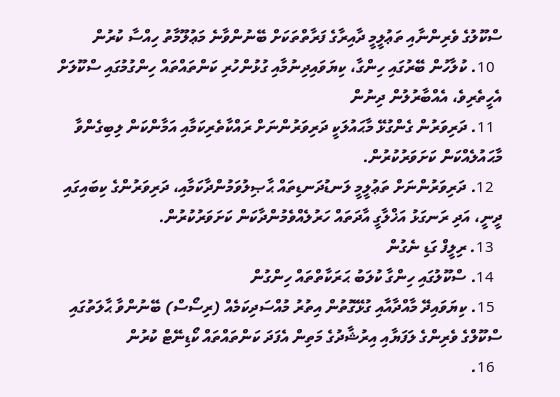ސްކޫލުގެ ވެރިންނާއި ތަޢުލީމީ ދާއިރާގެ ފަރާތްތަކަށް ބޭނުންވާނެ މަޢުލޫމާތު ހިއްސާ ކުރުން
  10. ކުލާހުން ބޭރުގައި ހިންގާ، ކިޔަވައިދިނުމާއި ގުޅުންހުރި ކަންތައްތައް ހިންގުމުގައި ސްކޫލަށް އެހީތެރިވެ، އެއްބާރުލުން ދިނުން
  11. ދަރިވަރުން ގެންގުޅޭ މާޙައުލަކީ ދަރިވަރުންނަށް ރައްކާތެރިކަމާއި އަމާންކަން ލިބިގެންވާ މާޙައުލެއްކަން ކަށަވަރުކުރުން.
  12. ދަރިވަރުންނަށް ތަޢުލީމީ ލަނޑުދަނޑިތައް ޙާޞިލުވަމުންދާކަމާއި، ދަރިވަރުންގެ ކިބައިގައި ދީނީ، އަދި ރަނގަޅު އަޚްލާގީ އާދަތައް ހަރުލެއްވެމުންދާކަން ކަށަވަރުކުރުން.
  13. ރިލީފް ގަޑި ނެގުން
  14. ސްކޫލުގައި ހިންގާ ކުލަބު ޙަރަކާތްތައް ހިންގުން
  15. ކިޔަވައިދޭ މާއްދާއާއި ގުޅޭގޮތުން އިތުރު މުއްސަދިކަމެއް (ރިސޯސް) ބޭނުންވާ ޙާލަތުގައި ސްކޫލްގެ ވެރިންގެ ލަފަޔާއި އިރުޝާދުގެ މަތިން އެފަދަ ކަންތައްތައް ކޯޑިނޭޓް ކުރުން
  16.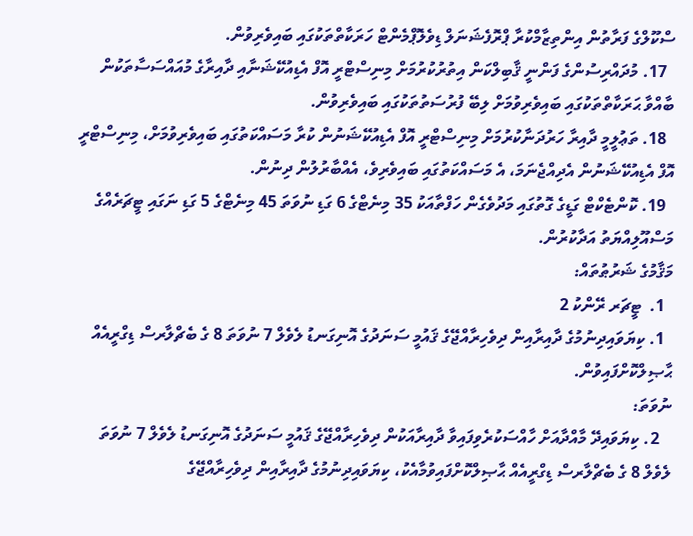ސްކޫލްގެ ފަރާތުން އިންތިޒާމްކުރާ ޕްރޮފެޝަނަލް ޑިވެލޮޕްމެންޓް ހަރަކާތްތަކުގައި ބައިވެރިވުން.
  17. މުދައްރިސުންގެ ފަންނީ ޤާބިލްކަން އިތުރުކުރުމަށް މިނިސްޓްރީ އޮފް އެޑިއުކޭޝަނާއި ދާއިރާގެ މުއައްސަސާތަކުން ބާއްވާ ޙަރަކާތްތަކުގައި ބައިވެރިވުމަށް ލިބޭ ފުރުސަތުތަކުގައި ބައިވެރިވުން.
  18. ތަޢުލީމީ ދާއިރާ ހަރުދަނާކުރުމަށް މިނިސްޓްރީ އޮފް އެޑިއުކޭޝަނުން ކުރާ މަސައްކަތުގައި ބައިވެރިވުމަށް، މިނިސްޓްރީ އޮފް އެޑިއުކޭޝަނުން އެދިއްޖެނަމަ، އެ މަސައްކަތުގައި ބައިވެރިވެ، އެއްބާރުލުން ދިނުން.
  19. ކޮންޓެކްޓް ގަޑީގެ ގޮތުގައި މަދުވެގެން ހަފްތާއަކު 35 މިނެޓްގެ 6 ގަޑި ނުވަތަ 45 މިނެޓްގެ 5 ގަޑި ނަގައި ޓީޗަރެއްގެ މަސްއޫލިއްޔަތު އަދާކުރުން.
މަޤާމުގެ ޝަރުޠުތައް:
  1.  ޓީޗަރ ރޭންކު 2
  1. ކިޔަވައިދިނުމުގެ ދާއިރާއިން ދިވެހިރާއްޖޭގެ ޤައުމީ ސަނަދުގެ އޮނިގަނޑު ލެވެލް 7 ނުވަތަ 8 ގެ ބެޗްލާރސް ޑިގްރީއެއް ޙާޞިލްކޮށްފައިވުން.
ނުވަތަ:
   2. ކިޔަވައިދޭ މާއްދާއަށް ހާއްސަކުރެވިފައިވާ ދާއިރާއަކުން ދިވެހިރާއްޖޭގެ ޤައުމީ ސަނަދުގެ އޮނިގަނޑު ލެވެލް 7 ނުވަތަ ލެވެލް 8 ގެ ބެޗްލާރސް ޑިގްރީއެއް ޙާޞިލްކޮށްފައިވުމާއެކު، ކިޔަވައިދިނުމުގެ ދާއިރާއިން ދިވެހިރާއްޖޭގެ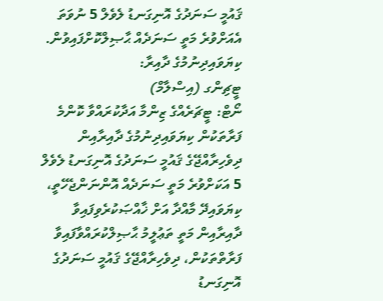ޤައުމީ ސަނަދުގެ އޮނިގަނޑު ލެވެލް 5 ނުވަތަ އެއަށްވުރެ މަތީ ސަނަދެއް ޙާޞިލްކޮށްފައިވުން.
ކިޔަވައިދިނުމުގެ ދާއިރާ:
ޓީޗިންގ (އިސްލާމް)
ނޯޓް: ޓީޗަރެއްގެ ޒިންމާ އަދާކުރައްވާ ކޮންމެ ފަރާތަކުން ކިޔަވައިދިނުމުގެ ދާއިރާއިން ދިވެހިރާއްޖޭގެ ޤައުމީ ސަނަދުގެ އޮނިގަނޑު ލެވެލް 5 އަކަށްވުރެ މަތީ ސަނަދެއް އޮންނަންޖެހޭތީ، ކިޔަވައިދޭ މާއްދާ އަށް ޚާއްޞަކުރެވިފައިވާ ދާއިރާއިން މަތީ ތަޢުލީމު ޙާޞިލްކުރައްވާފައިވާ ފަރާތްތަކުން، ދިވެހިރާއްޖޭގެ ޤައުމީ ސަނަދުގެ އޮނިގަނޑު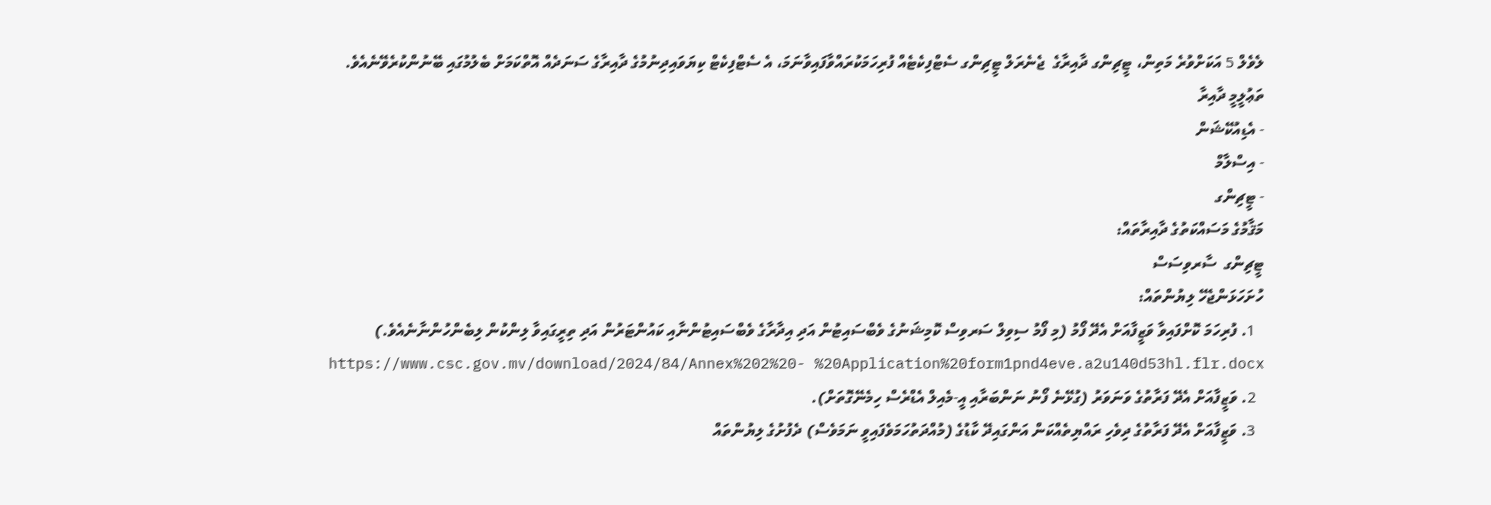ލެވެލް 5 އަކަށްވުރެ މަތިން، ޓީޗިންގ ދާއިރާގެ  ޖެނެރަލް ޓީޗިންގ ސެޓްފިކެޓެއް ފުރިހަމަކުރައްވާފައިވާނަމަ، އެ ސެޓްފިކެޓް ކިޔަވައިދިނުމުގެ ދާއިރާގެ ސަނަދެއް އޮތްކަމަށް ބެލުމުގައި ބޭނުންކުރެވޭނެއެވެ.
ތަޢުލީމީ ދާއިރާ
- އެޑިއުކޭޝަން
- އިސްލާމް
- ޓީޗިންގ
މަޤާމުގެ މަސައްކަތުގެ ދާއިރާތައް:
ޓީޗިންގ  ސާރވިސަސް
ހުށަހަޅަންޖެހޭ ލިޔުންތައް:
  1. ފުރިހަމަ ކޮށްފައިވާ ވަޒީފާއަށް އެދޭ ފޯމު (މި ފޯމު ސިވިލް ސަރވިސް ކޮމިޝަނުގެ ވެބްސައިޓުން އަދި އިދާރާގެ ވެބްސައިޓުންނާއި ކައުންޓަރުން އަދި ތިރީގައިވާ ލިންކުން ލިބެންހުންނާނެއެވެ.)  https://www.csc.gov.mv/download/2024/84/Annex%202%20- %20Application%20form1pnd4eve.a2u140d53hl.flr.docx
  2. ވަޒީފާއަށް އެދޭ ފަރާތުގެ ވަނަވަރު (ގުޅޭނެ ފޯނު ނަންބަރާއި އީ-މެއިލް އެޑްރެސް ހިމެނޭގޮތަށް).
  3. ވަޒީފާއަށް އެދޭ ފަރާތުގެ ދިވެހި ރައްޔިތެއްކަން އަންގައިދޭ ކާޑުގެ (މުއްދަތުހަމަވެފައިވީ ނަމަވެސް) ދެފުށުގެ ލިޔުންތައް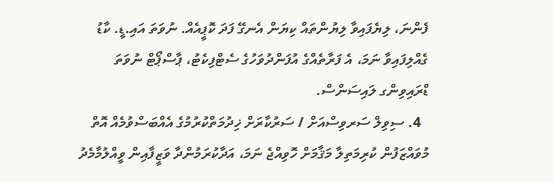ފެންނަ، ލިޔެފައިވާ ލިޔުންތައް ކިޔަން އެނގޭ ފަދަ ކޮޕީއެއް. ނުވަތަ އައި.ޑީ. ކާޑު ގެއްލިފައިވާ ނަމަ، އެ ފަރާތެއްގެ އުފަންދުވަހުގެ ސެޓްފިކެޓު، ޕާސްޕޯޓް ނުވަތަ ޑްރައިވިންގ ލައިސަންސް.
  4. ސިވިލް ސަރވިސްއަށް / ސަރުކާރަށް ޚިދުމަތްކުރުމުގެ އެއްބަސްވުމެއް އޮތް މުވައްޒަފުން ކުރިމަތިލާ މަޤާމަށް ހޮވިއްޖެ ނަމަ، އަދާކުރަމުންދާ ވަޒީފާއިން ވީއްލުމާމެދު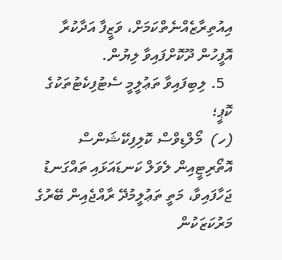އިއުތިރާޒެއްނެތްކަމަށް، ވަޒީފާ އަދާކުރާ އޮފީހުން ދޫކޮށްފައިވާ ލިޔުން.
  5. ލިބިފައިވާ ތަޢުލީމީ ސެޓުފިކެޓުތަކުގެ ކޮޕީ؛
(ހ)  މޯލްޑިވްސް ކޮލިފިކޭޝަންސް އޮތޯރިޓީއިން ލެވަލް ކަނޑައަޅައި ތައްގަނޑު ޖަހާފައިވާ، މަތީ ތަޢުލީމުދޭ ރާއްޖެއިން ބޭރުގެ މަރުކަޒަކުން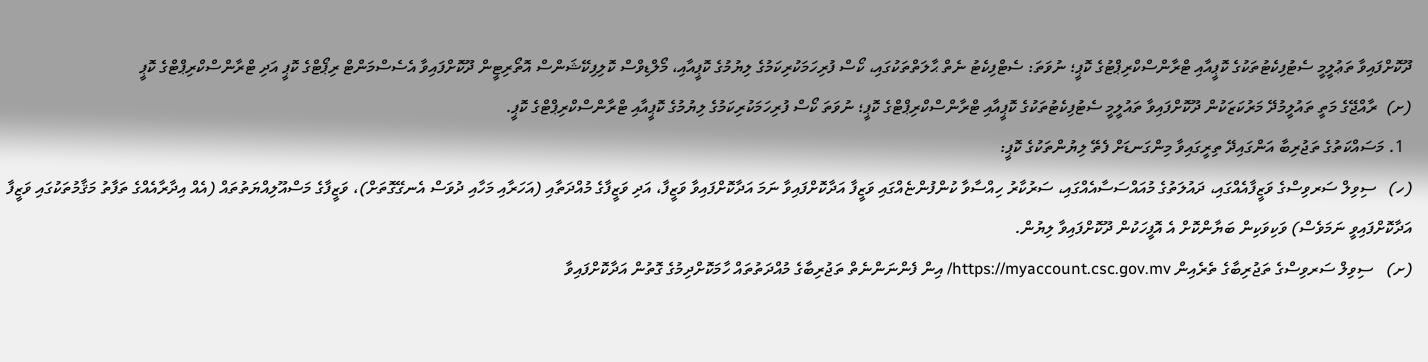ދޫކޮށްފައިވާ ތަޢުލީމީ ސެޓުފިކެޓުތަކުގެ ކޮޕީއާއި ޓްރާންސްކްރިޕްޓުގެ ކޮޕީ؛ ނުވަތަ: ސެޓްފިކެޓު ނެތް ޙާލަތްތަކުގައި، ކޯސް ފުރިހަމަކުރިކަމުގެ ލިޔުމުގެ ކޮޕީއާއި، މޯލްޑިވްސް ކޮލިފިކޭޝަންސް އޮތޯރިޓީން ދޫކޮށްފައިވާ އެސެސްމަންޓް ރިޕޯޓްގެ ކޮޕީ އަދި ޓްރާންސްކްރިޕްޓްގެ ކޮޕީ
(ށ)  ރާއްޖޭގެ މަތީ ތައުލީމުދޭ މަރުކަޒަކުން ދޫކޮށްފައިވާ ތައުލީމީ ސެޓުފިކެޓުތަކުގެ ކޮޕީއާއި ޓްރާންސްކްރިޕްޓްގެ ކޮޕީ؛ ނުވަތަ ކޯސް ފުރިހަމަކުރިކަމުގެ ލިޔުމުގެ ކޮޕީއާއި ޓްރާންސްކްރިޕްޓްގެ ކޮޕީ.
  1. މަސައްކަތުގެ ތަޖުރިބާ އަންގައިދޭ ތިރީގައިވާ މިންގަނޑަށް ފެތޭ ލިޔުންތަކުގެ ކޮޕީ:
(ހ)   ސިވިލް ސަރވިސްގެ ވަޒީފާއެއްގައި، ދައުލަތުގެ މުއައްސަސާއެއްގައި، ސަރުކާރު ހިއްސާވާ ކުންފުންޏެއްގައި ވަޒީފާ އަދާކޮށްފައިވާ ނަމަ އަދާކޮށްފައިވާ ވަޒީފާ، އަދި ވަޒީފާގެ މުއްދަތާއި (އަހަރާއި މަހާއި ދުވަސް އެނގޭގޮތަށް)، ވަޒީފާގެ މަސްއޫލިއްޔަތުތައް (އެއް އިދާރާއެއްގެ ތަފާތު މަޤާމުތަކުގައި ވަޒީފާ އަދާކޮށްފައިވީ ނަމަވެސް) ވަކިވަކިން ބަޔާންކޮށް އެ އޮފީހަކުން ދޫކޮށްފައިވާ ލިޔުން.
(ށ)   ސިވިލް ސަރވިސްގެ ތަޖުރިބާގެ ތެރެއިން https://myaccount.csc.gov.mv/ އިން ފެންނަންނެތް ތަޖުރިބާގެ މުއްދަތުތައް ހާމަކޮށްދިމުގެ ގޮތުން އަދާކޮށްފައިވާ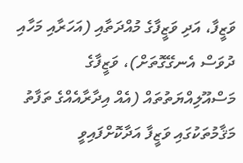ވަޒީފާ، އަދި ވަޒީފާގެ މުއްދަތާއި (އަހަރާއި މަހާއި ދުވަސް އެނގޭގޮތަށް)، ވަޒީފާގެ މަސްއޫލިއްޔަތުތައް (އެއް އިދާރާއެއްގެ ތަފާތު މަޤާމުތަކުގައި ވަޒީފާ އަދާކޮށްފައިވީ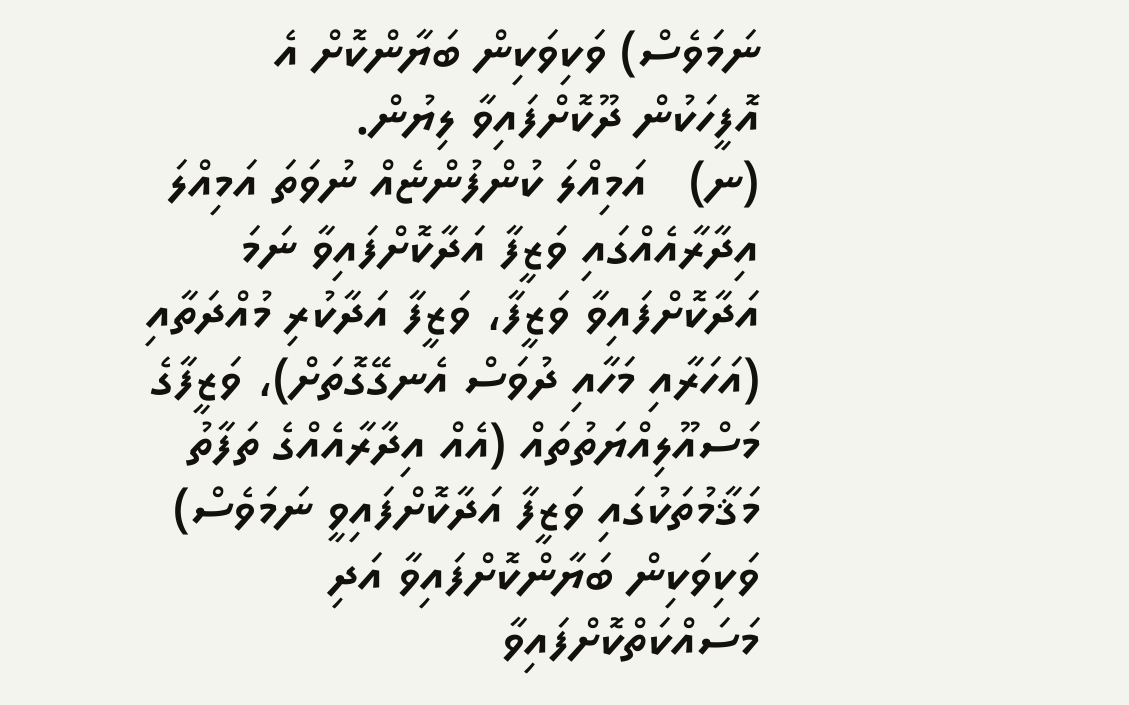ނަމަވެސް) ވަކިވަކިން ބަޔާންކޮށް އެ އޮފީހަކުން ދޫކޮށްފައިވާ ލިޔުން.
(ނ)   އަމިއްލަ ކުންފުންޏެއް ނުވަތަ އަމިއްލަ އިދާރާއެއްގައި ވަޒީފާ އަދާކޮށްފައިވާ ނަމަ އަދާކޮށްފައިވާ ވަޒީފާ، ވަޒީފާ އަދާކުރި މުއްދަތާއި (އަހަރާއި މަހާއި ދުވަސް އެނގޭގޮތަށް)، ވަޒީފާގެ މަސްއޫލިއްޔަތުތައް (އެއް އިދާރާއެއްގެ ތަފާތު މަޤާމުތަކުގައި ވަޒީފާ އަދާކޮށްފައިވީ ނަމަވެސް) ވަކިވަކިން ބަޔާންކޮށްފައިވާ އަދި މަސައްކަތްކޮށްފައިވާ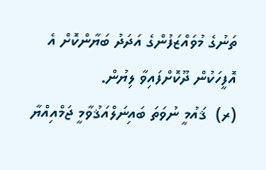ތަނުގެ މުވައްޒަފުންގެ އަދަދު ބަޔާންކޮށް އެ އޮފީހަކުން ދޫކޮށްފައިވާ ލިޔުން.
(ރ)  ޤައުމީ ނުވަތަ ބައިނަލްއަޤުވާމީ ޖަމްއިއްޔާ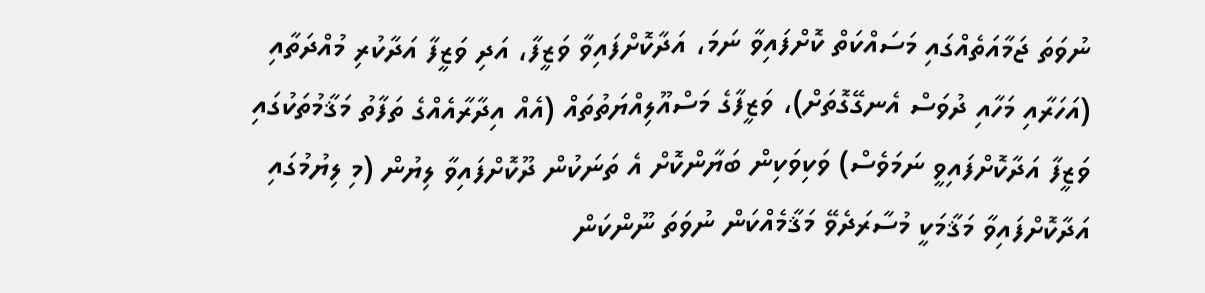ނުވަތަ ޖަމާއަތެއްގައި މަސައްކަތް ކޮށްފައިވާ ނަމަ، އަދާކޮށްފައިވާ ވަޒީފާ، އަދި ވަޒީފާ އަދާކުރި މުއްދަތާއި (އަހަރާއި މަހާއި ދުވަސް އެނގޭގޮތަށް)، ވަޒީފާގެ މަސްއޫލިއްޔަތުތައް (އެއް އިދާރާއެއްގެ ތަފާތު މަޤާމުތަކުގައި ވަޒީފާ އަދާކޮށްފައިވީ ނަމަވެސް) ވަކިވަކިން ބަޔާންކޮށް އެ ތަނަކުން ދޫކޮށްފައިވާ ލިޔުން (މި ލިޔުމުގައި އަދާކޮށްފައިވާ މަޤާމަކީ މުސާރަދެވޭ މަޤާމެއްކަން ނުވަތަ ނޫންކަން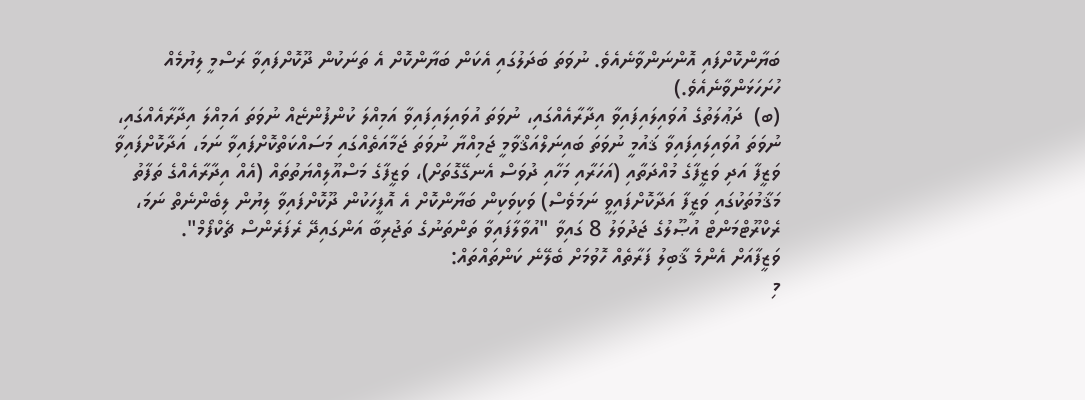ބަޔާންކޮށްފައި އޮންނަންވާނެއެވެ. ނުވަތަ ބަދަލުގައި އެކަން ބަޔާންކޮށް އެ ތަނަކުން ދޫކޮށްފައިވާ ރަސްމީ ލިޔުމެއް ހުށަހަޅަންވާނެއެވެ.)
(ބ)  ދަޢުލަތުގެ އުވައިލައިފައިވާ އިދާރާއެއްގައި، ނުވަތަ އުވައިލައިފައިވާ އަމިއްލަ ކުންފުންޏެއް ނުވަތަ އަމިއްލަ އިދާރާއެއްގައި، ނުވަތަ އުވައިލައިފައިވާ ޤައުމީ ނުވަތަ ބައިނަލްއަޤްވާމީ ޖަމިއްޔާ ނުވަތަ ޖަމާއަތެއްގައި މަސައްކަތްކޮށްފައިވާ ނަމަ، އަދާކޮށްފައިވާ ވަޒީފާ އަދި ވަޒީފާގެ މުއްދަތާއި (އަހަރާއި މަހާއި ދުވަސް އެނގޭގޮތަށް)، ވަޒީފާގެ މަސްއޫލިއްޔަތުތައް (އެއް އިދާރާއެއްގެ ތަފާތު މަޤާމުތަކުގައި ވަޒީފާ އަދާކޮށްފައިވީ ނަމަވެސް) ވަކިވަކިން ބަޔާންކޮށް އެ އޮފީހަކުން ދޫކޮށްފައިވާ ލިޔުން ލިބެންނެތް ނަމަ، ރެކްރޫޓްމަންޓް އުޞޫލުގެ ޖަދުވަލު 8 ގައިވާ "އުވާލާފައިވާ ތަންތަނުގެ ތަޖުރިބާ އަންގައިދޭ ރެފަރެންސް ޗެކްފޯމް".
ވަޒީފާއަށް އެންމެ ޤާބިލު ފަރާތެއް ހޮވުމަށް ބެލޭނެ ކަންތައްތައް:
މި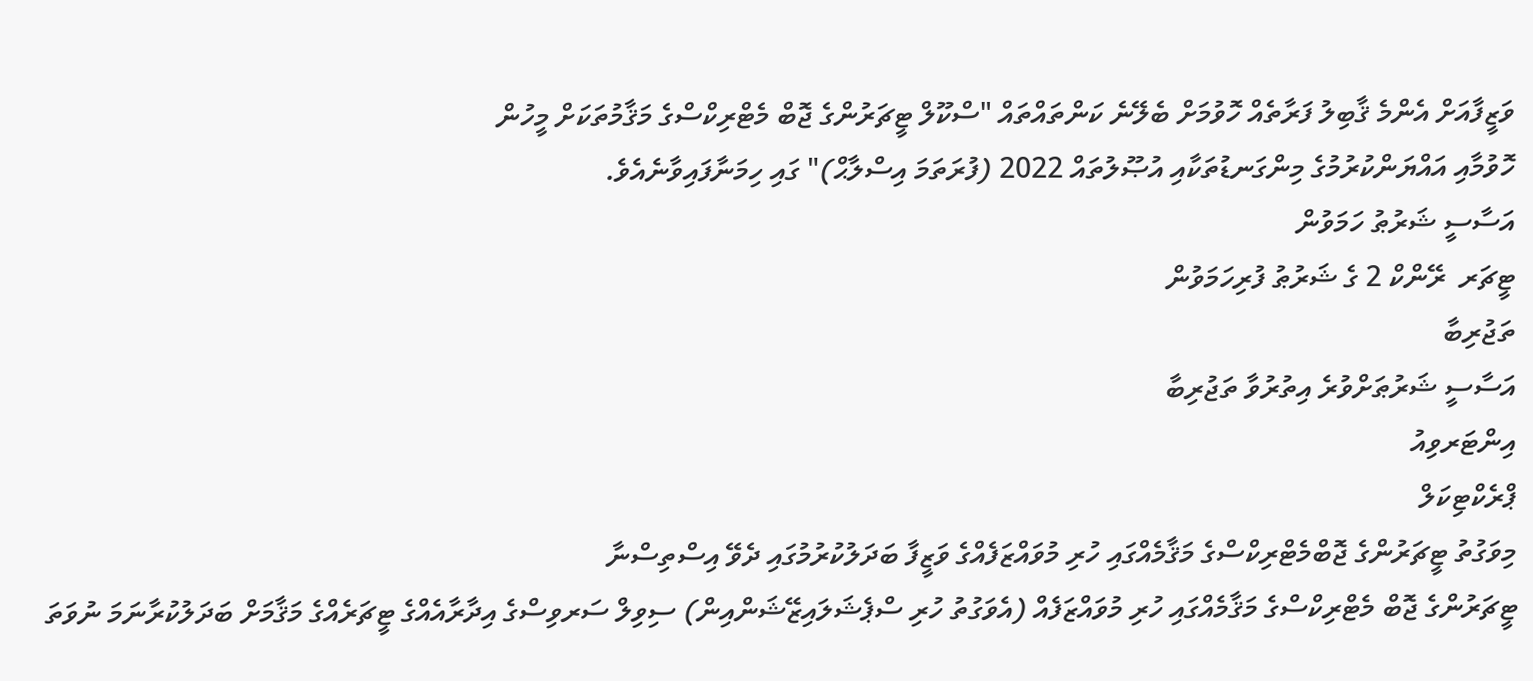ވަޒީފާއަށް އެންމެ ޤާބިލު ފަރާތެއް ހޮވުމަށް ބެލޭނެ ކަންތައްތައް "ސްކޫލް ޓީޗަރުންގެ ޖޮބް މެޓްރިކްސްގެ މަޤާމުތަކަށް މީހުން
ހޮވުމާއި އައްޔަންކުރުމުގެ މިންގަނޑުތަކާއި އުޞޫލުތައް 2022 (ފުރަތަމަ އިސްލާޙް)" ގައި ހިމަނާފައިވާނެއެވެ.
އަސާސީ ޝަރުޠު ހަމަވުން
ޓީޗަރ  ރޭންކް 2 ގެ ޝަރުޠު ފުރިހަމަވުން
ތަޖުރިބާ
އަސާސީ ޝަރުޠަށްވުރެ އިތުރުވާ ތަޖުރިބާ
އިންޓަރވިއު
ޕްރެކްޓިކަލް
މިވަގުތު ޓީޗަރުންގެ ޖޮބްމެޓްރިކްސްގެ މަޤާމެއްގައި ހުރި މުވައްޒަފެއްގެ ވަޒީފާ ބަދަލުކުރުމުގައި ދެވޭ އިސްތިސްނާ
ޓީޗަރުންގެ ޖޮބް މެޓްރިކްސްގެ މަޤާމެއްގައި ހުރި މުވައްޒަފެއް (އެވަގުތު ހުރި ސްޕެޝަލައިޒޭޝަންއިން) ސިވިލް ސަރވިސްގެ އިދާރާއެއްގެ ޓީޗަރެއްގެ މަޤާމަށް ބަދަލުކުރާނަމަ ނުވަތަ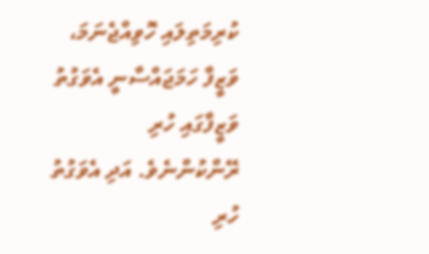ކުރިމަތިލައި ހޮވިއްޖެނަމަ، ވަޒީފާ ހަމަޖައްސާނީ އެވަގުތު ވަޒީފާގައި ހުރި ރޭންކުންނެވެ. އަދި އެވަގުތު ހުރި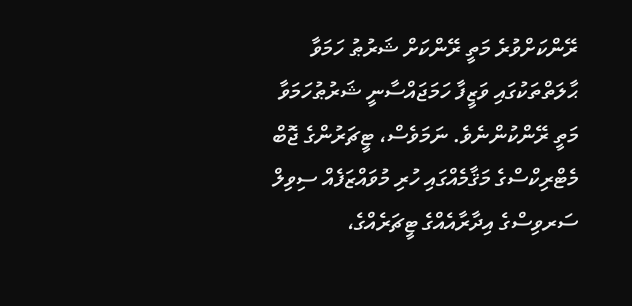ރޭންކަށްވުރެ މަތީ ރޭންކަށް ޝަރުޠު ހަމަވާ ޙާލަތްތަކުގައި ވަޒީފާ ހަމަޖައްސާނީ ޝަރުޠުހަމަވާ މަތީ ރޭންކުންނެވެ. ނަމަވެސް، ޓީޗަރުންގެ ޖޮބް މެޓްރިކްސްގެ މަޤާމެއްގައި ހުރި މުވައްޒަފެއް ސިވިލް ސަރވިސްގެ އިދާރާއެއްގެ ޓީޗަރެއްގެ،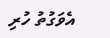އެވަގުތު ހުރި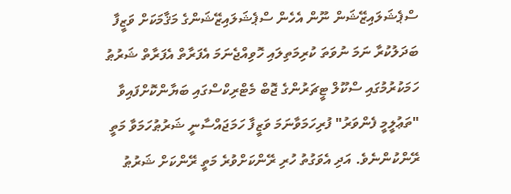ސްޕެޝަލައިޒޭޝަން ނޫން އެހެން ސްޕެޝަލައިޒޭޝަންގެ މަޤާމަކަށް ވަޒީފާ ބަދަލުކުރާ ނަމަ ނުވަތަ ކުރިމަތިލައި ހޮވިއްޖެނަމަ އެފަރާތް އެފަރާތް ޝަރުޠު ހަމަކުރުމުގައި ސްކޫލް ޓީޗަރުންގެ ޖޮބް މެޓްރިކްސްގައި ބަޔާންކޮށްފައިވާ "ތަޢުލީމީ ފެންވަރު" ފުރިހަމަވާނަމަ ވަޒީފާ ހަމަޖައްސާނީ ޝަރުޠުހަމަވާ މަތީ ރޭންކުންނެވެ. އަދި އެވަގުތު ހުރި ރޭންކަށްވުރެ މަތީ ރޭންކަށް ޝަރުޠު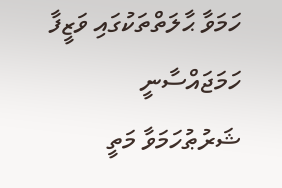ހަމަވާ ޙާލަތްތަކުގައި ވަޒީފާ ހަމަޖައްސާނީ ޝަރުޠުހަމަވާ މަތީ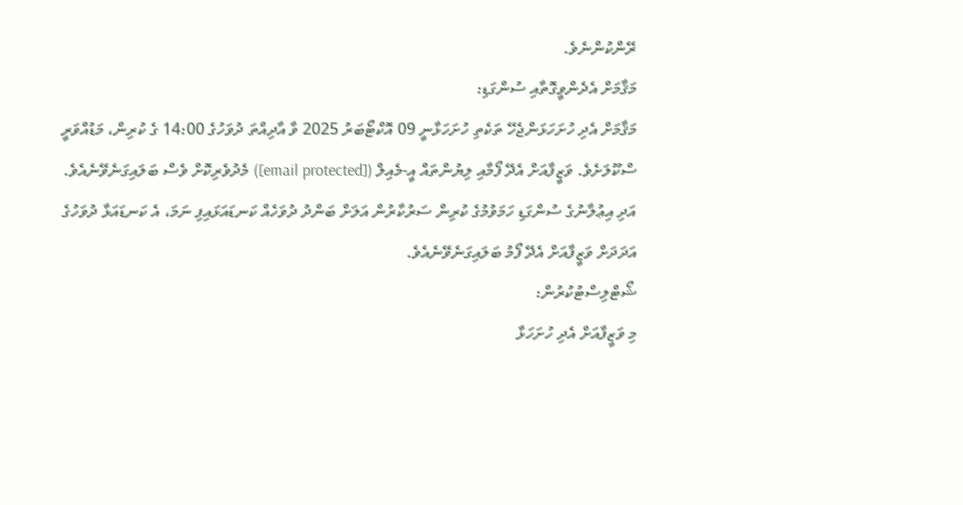ރޭންކުންނެވެ.
މަޤާމަށް އެދެންވީގޮތާއި ސުންގަޑި:
މަޤާމަށް އެދި ހުށަހަޅަންޖެހޭ ތަކެތި ހުށަހަޅާނީ 09 އޮކްޓޯބަރު 2025 ވާ އާދިއްތަ ދުވަހުގެ 14:00 ގެ ކުރިން، މަޑުއްވަރީ ސްކޫލަށެވެ. ވަޒީފާއަށް އެދޭ ފޯމާއި ލިޔުންތައް އީ-މެއިލް ([email protected]) މެދުވެރިކޮށް ވެސް ބަލައިގަނެވޭނެއެވެ.
އަދި އިޢުލާނުގެ ސުންގަޑި ހަމަވުމުގެ ކުރިން ސަރުކާރުން އަލަށް ބަންދު ދުވަހެއް ކަނޑައަޅައިފި ނަމަ، އެ ކަނޑައަޅާ ދުވަހުގެ އަދަދަށް ވަޒީފާއަށް އެދޭ ފޯމު ބަލައިގަނެވޭނެއެވެ.
ޝޯޓްލިސްޓުކުރުން:
މި ވަޒީފާއަށް އެދި ހުށަހަޅާ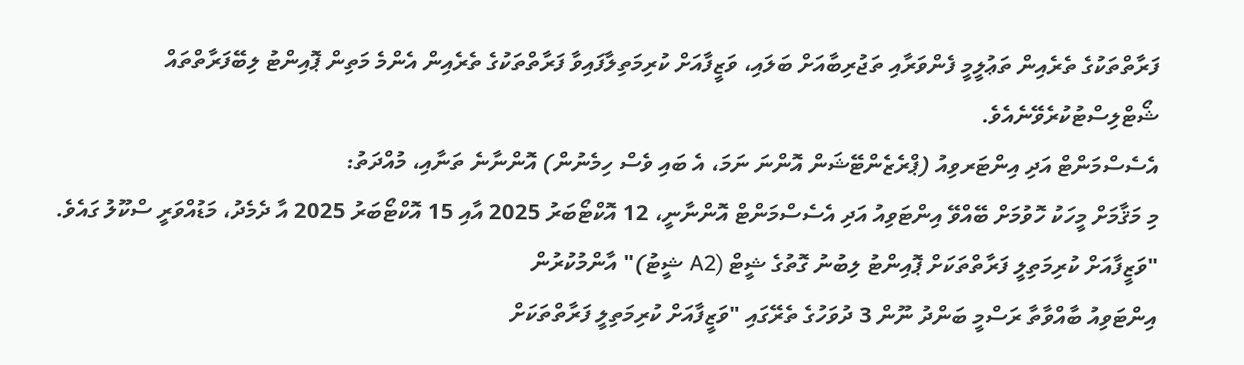ފަރާތްތަކުގެ ތެރެއިން ތަޢުލީމީ ފެންވަރާއި ތަޖުރިބާއަށް ބަލައި، ވަޒީފާއަށް ކުރިމަތިލާފައިވާ ފަރާތްތަކުގެ ތެރެއިން އެންމެ މަތިން ޕޮއިންޓު ލިބޭފަރާތްތައް ޝޯޓްލިސްޓުކުރެވޭނެއެވެ.
އެސެސްމަންޓް އަދި އިންޓަރވިއު (ޕްރެޒެންޓޭޝަން އޮންނަ ނަމަ، އެ ބައި ވެސް ހިމެނުން) އޮންނާނެ ތަނާއި، މުއްދަތު:
މި މަޤާމަށް މީހަކު ހޮވުމަށް ބޭއްވޭ އިންޓަވިއު އަދި އެސެސްމަންޓް އޮންނާނީ، 12 އޮކްޓޯބަރު 2025 އާއި 15 އޮކްޓޯބަރު 2025 އާ ދެމެދު، މަޑުއްވަރީ ސްކޫލު ގައެވެ.
"ވަޒީފާއަށް ކުރިމަތިލީ ފަރާތްތަކަށް ޕޮއިންޓު ލިބުނު ގޮތުގެ ޝީޓް (A2 ޝީޓު)" އާންމުކުރުން
އިންޓަވިއު ބާއްވާތާ ރަސްމީ ބަންދު ނޫން 3 ދުވަހުގެ ތެރޭގައި "ވަޒީފާއަށް ކުރިމަތިލީ ފަރާތްތަކަށް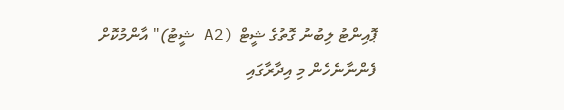ޕޮއިންޓު ލިބުނު ގޮތުގެ ޝީޓް (A2 ޝީޓު)" އާންމުކޮށް ފެންނާނެހެން މި އިދާރާގައި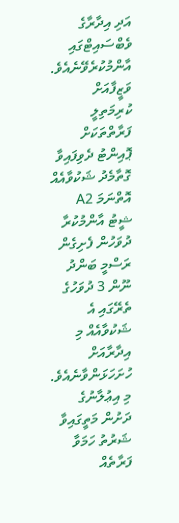އަދި އިދާރާގެ ވެބްސައިޓްގައި އާންމުކުރެވޭނެއެވެ. ވަޒީފާއަށް ކުރިމަތިލީ ފަރާތްތަކަށް ޕޮއިންޓު ދެވިފައިވާ ގޮތާމެދު ޝަކުވާއެއް އޮތްނަމަ A2 ޝީޓު އާންމުކުރާ ދުވަހުން ފެށިގެން ރަސްމީ ބަންދު ނޫން 3 ދުވަހުގެ ތެރޭގައި އެ ޝަކުވާއެއް މި އިދާރާއަށް ހުށަހަޅަންވާނެއެވެ.
މި އިޢުލާނުގެ ދަށުން މަތީގައިވާ ޝަރުތު ހަމަވާ ފަރާތެއް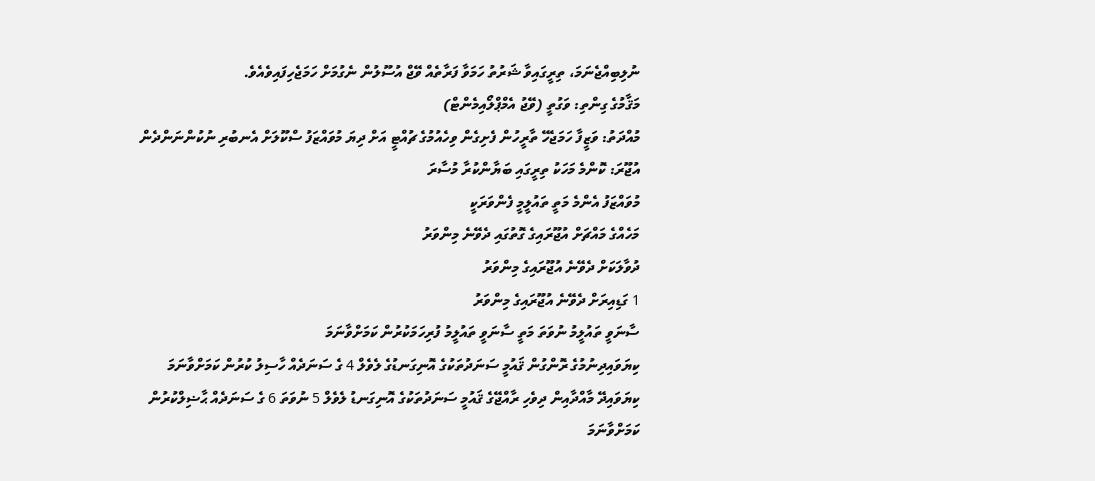ނުލިބިއްޖެނަމަ، ތިރީގައިވާ ޝަރުތު ހަމަވާ ފަރާތެއް ވޭޖް އުސޫލުން ނެގުމަށް ހަމަޖެހިފައިވެއެވެ.
މަޤާމުގެ ގިންތި: ވަގުތީ (ވޭޖު އެމްޕްލޯއިމެންޓް)
މުއްދަތު: ވަޒީފާ ހަމަޖެހޭ ތާރީހުން ފެށިގެން ވިހެއުމުގެ ޗުއްޓީ އަށް ދިޔަ މުވައްޒަފު ސްކޫލަށް އެނބުރި ނުކުންނަންދެން
އުޖޫރަ: ކޮންމެ މަހަކު ތިރީގައި ބަޔާންކުރާ މުސާރަ
މުވައްޒަފު އެންމެ މަތީ ތައުލީމީ ފެންވަރަކީ
މަހެއްގެ މައްޗަށް އުޖޫރައިގެ ގޮތުގައި ދެވޭނެ މިންވަރު
ދުވާލަކަށް ދެވޭނެ އުޖޫރައިގެ މިންވަރު
1 ގަޑިއިރަށް ދެވޭނެ އުޖޫރައިގެ މިންވަރު
ސާނަވީ ތައުލީމު ނުވަތަ މަތީ ސާނަވީ ތައުލީމު ފުރިހަމަކުރުން ކަމަށްވާނަމަ
ކިޔަވައިދިނުމުގެ ރޮންގުން ޤައުމީ ސަނަދުތަކުގެ އޮނިގަނޑުގެ ލެވެލް 4 ގެ ސަނަދެއް ހާސިލު ކުރުން ކަމަށްވާނަމަ
ކިޔަވައިދޭ މާއްދާއިން ދިވެހި ރާއްޖޭގެ ޤައުމީ ސަނަދުތަކުގެ އޮނިގަނޑު ލެވެލް 5 ނުވަތަ 6 ގެ ސަނަދެއް ޙާޟިލްކުރުން ކަމަށްވާނަމަ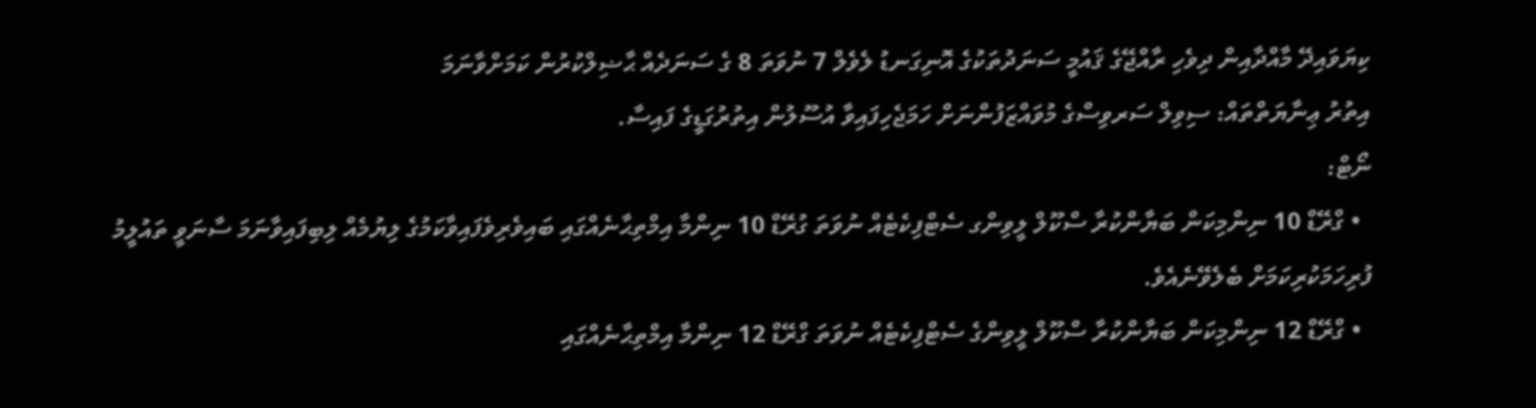ކިޔަވައިދޭ މާއްދާއިން ދިވެހި ރާއްޖޭގެ ޤައުމީ ސަނަދުތަކުގެ އޮނިގަނޑު ލެވެލް 7 ނުވަތަ 8 ގެ ސަނަދެއް ޙާޟިލްކުރުން ކަމަށްވާނަމަ
އިތުރު ޢިނާޔަތްތައް: ސިވިލް ސަރވިސްގެ މުވައްޒަފުންނަށް ހަމަޖެހިފައިވާ އުސޫލުން އިތުރުގަޑީގެ ފައިސާ.
ނޯޓް:
  • ގްރޭޑް 10 ނިންމިކަން ބަޔާންކުރާ ސްކޫލް ލީވިންގ ސެޓްފިކެޓެއް ނުވަތަ ގުރޭޑް 10 ނިންމާ އިމްތިޙާނެއްގައި ބައިވެރިވެފައިވާކަމުގެ ލިޔުމެއް ލިބިފައިވާނަމަ ސާނަވީ ތައުލީމު ފުރިހަމަކުރިކަމަށް ބެލެވޭނެއެވެ.
  • ގްރޭޑް 12 ނިންމިކަން ބަޔާންކުރާ ސްކޫލް ލީވިންގެ ސެޓްފިކެޓެއް ނުވަތަ ގްރޭޑް 12 ނިންމާ އިމްތިޙާނެއްގައި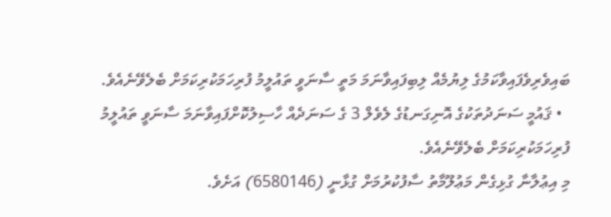ބައިވެރިވެފައިވާކަމުގެ ލިޔުމެއް ލިބިފައިވާނަމަ މަތީ ސާނަވީ ތައުލީމު ފުރިހަމަކުރިކަމަށް ބެލެވޭނެއެވެ.
  • ޤައުމީ ސަނަދުތަކުގެ އޮނިގަނޑުގެ ލެވެލް 3 ގެ ސަނަދެއް ހާސިލުކޮށްފައިވާނަމަ ސާނަވީ ތައުލީމު ފުރިހަމަކުރިކަމަށް ބެލެވޭނެއެވެ.
މި އިޢުލާނާ ގުޅިގެން މަޢުލޫމާތު ސާފުކުރުމަށް ގުޅާނީ (6580146) އަށެވެ.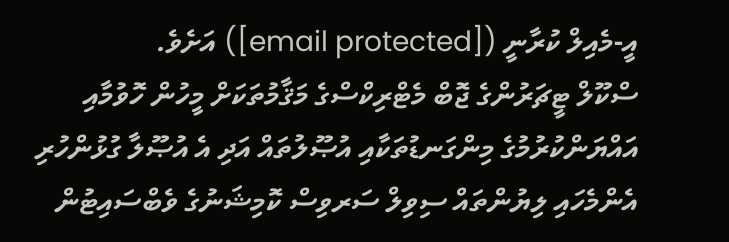އީ-މެއިލް ކުރާނީ ([email protected]) އަށެވެ.
ސްކޫލް ޓީޗަރުންގެ ޖޮބް މެޓްރިކްސްގެ މަޤާމުތަކަށް މީހުން ހޮވުމާއި އައްޔަންކުރުމުގެ މިންގަނޑުތަކާއި އުޞޫލުތައް އަދި އެ އުޞޫލާ ގުޅުންހުރި އެންމެހައި ލިޔުންތައް ސިވިލް ސަރވިސް ކޮމިޝަނުގެ ވެބްސައިޓުން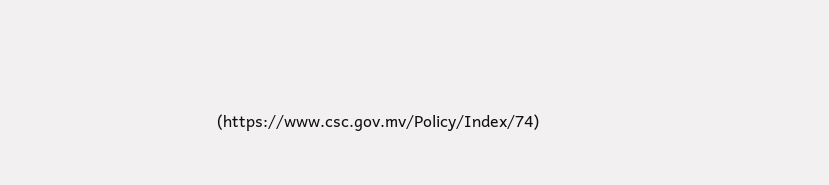(https://www.csc.gov.mv/Policy/Index/74)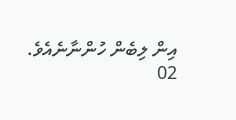އިން ލިބެން ހުންނާނެއެވެ.
02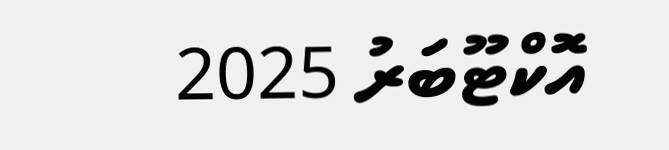އޮކްޓޫބަރު 2025